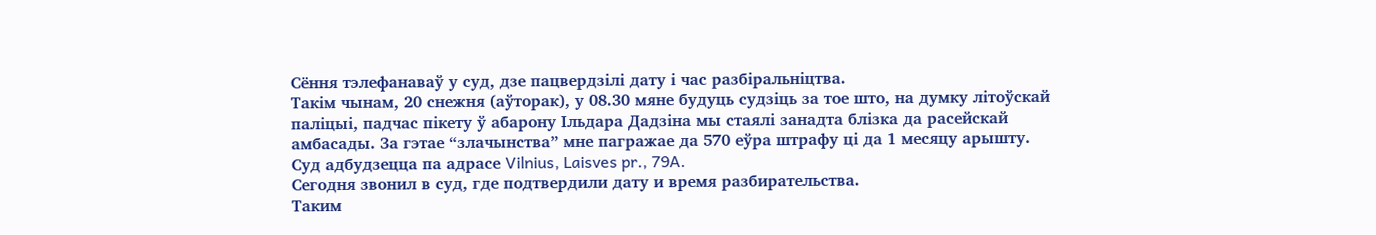Сёння тэлефанаваў у суд, дзе пацвердзілі дату і час разбіральніцтва.
Такім чынам, 20 снежня (аўторак), у 08.30 мяне будуць судзіць за тое што, на думку літоўскай паліцыі, падчас пікету ў абарону Ільдара Дадзіна мы стаялі занадта блізка да расейскай амбасады. За гэтае “злачынства” мне пагражае да 570 еўра штрафу ці да 1 месяцу арышту.
Суд адбудзецца па адрасе Vilnius, Laisves pr., 79A.
Сегодня звонил в суд, где подтвердили дату и время разбирательства.
Таким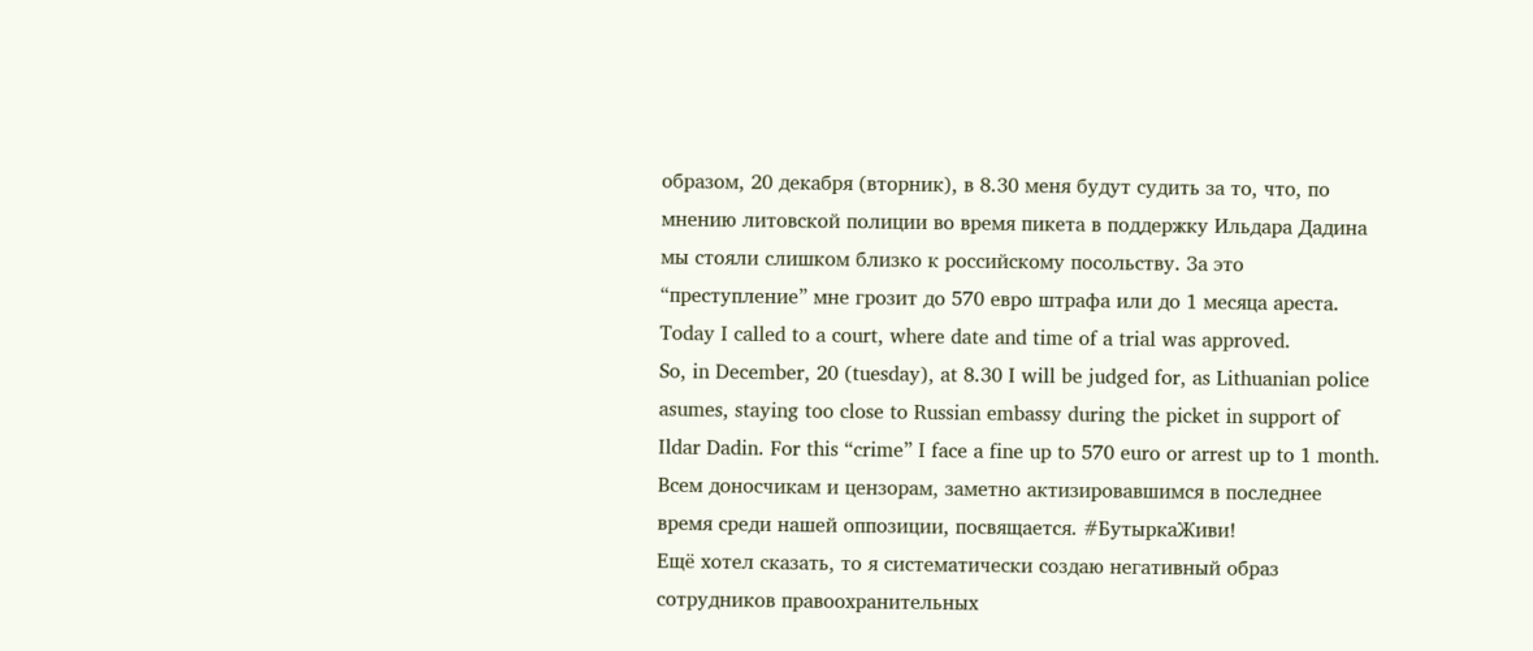образом, 20 декабря (вторник), в 8.30 меня будут судить за то, что, по мнению литовской полиции во время пикета в поддержку Ильдара Дадина мы стояли слишком близко к российскому посольству. За это “преступление” мне грозит до 570 евро штрафа или до 1 месяца ареста.
Today I called to a court, where date and time of a trial was approved.
So, in December, 20 (tuesday), at 8.30 I will be judged for, as Lithuanian police asumes, staying too close to Russian embassy during the picket in support of Ildar Dadin. For this “crime” I face a fine up to 570 euro or arrest up to 1 month.
Всем доносчикам и цензорам, заметно актизировавшимся в последнее время среди нашей оппозиции, посвящается. #БутыркаЖиви!
Ещё хотел сказать, то я систематически создаю негативный образ сотрудников правоохранительных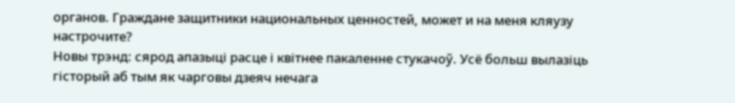органов. Граждане защитники национальных ценностей, может и на меня кляузу настрочите?
Новы трэнд: сярод апазыці расце і квітнее пакаленне стукачоў. Усё больш вылазіць гісторый аб тым як чарговы дзеяч нечага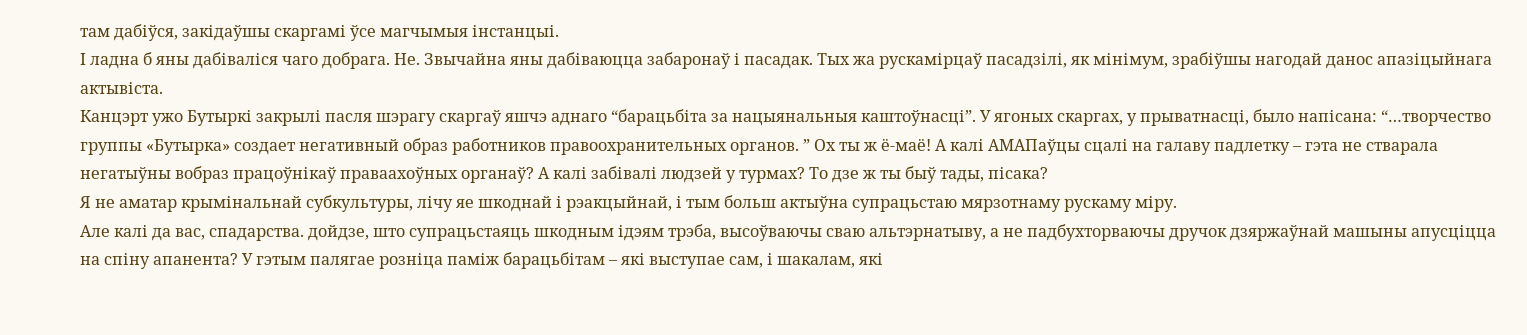там дабіўся, закідаўшы скаргамі ўсе магчымыя інстанцыі.
І ладна б яны дабіваліся чаго добрага. Не. Звычайна яны дабіваюцца забаронаў і пасадак. Тых жа рускамірцаў пасадзілі, як мінімум, зрабіўшы нагодай данос апазіцыйнага актывіста.
Канцэрт ужо Бутыркі закрылі пасля шэрагу скаргаў яшчэ аднаго “барацьбіта за нацыянальныя каштоўнасці”. У ягоных скаргах, у прыватнасці, было напісана: “…творчество группы «Бутырка» создает негативный образ работников правоохранительных органов. ” Ох ты ж ё-маё! А калі АМАПаўцы сцалі на галаву падлетку – гэта не стварала негатыўны вобраз працоўнікаў праваахоўных органаў? А калі забівалі людзей у турмах? То дзе ж ты быў тады, пісака?
Я не аматар крымінальнай субкультуры, лічу яе шкоднай і рэакцыйнай, і тым больш актыўна супрацьстаю мярзотнаму рускаму міру.
Але калі да вас, спадарства. дойдзе, што супрацьстаяць шкодным ідэям трэба, высоўваючы сваю альтэрнатыву, а не падбухторваючы дручок дзяржаўнай машыны апусціцца на спіну апанента? У гэтым палягае розніца паміж барацьбітам – які выступае сам, і шакалам, які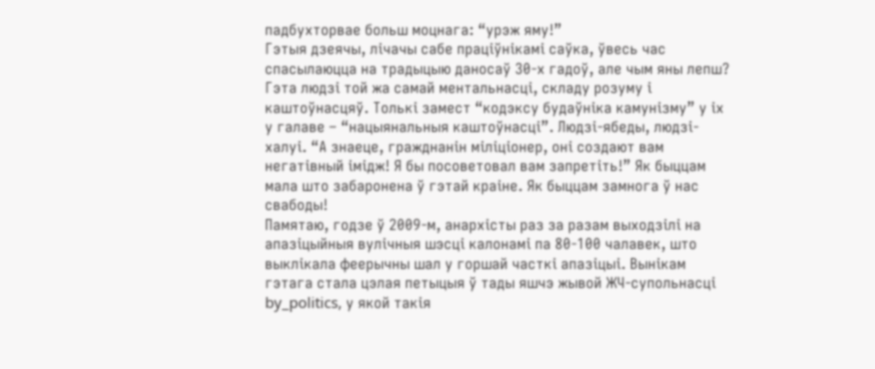падбухторвае больш моцнага: “урэж яму!”
Гэтыя дзеячы, лічачы сабе праціўнікамі саўка, ўвесь час спасылаюцца на традыцыю даносаў 30-х гадоў, але чым яны лепш? Гэта людзі той жа самай ментальнасці, складу розуму і каштоўнасцяў. Толькі замест “кодэксу будаўніка камунізму” у іх у галаве – “нацыянальныя каштоўнасці”. Людзі-ябеды, людзі-халуі. “А знаеце, гражднанін міліціонер, оні создают вам негатівный імідж! Я бы посоветовал вам запретіть!” Як быццам мала што забаронена ў гэтай краіне. Як быццам замнога ў нас свабоды!
Памятаю, годзе ў 2009-м, анархісты раз за разам выходзілі на апазіцыйныя вулічныя шэсці калонамі па 80-100 чалавек, што выклікала феерычны шал у горшай часткі апазіцыі. Вынікам гэтага стала цэлая петыцыя ў тады яшчэ жывой ЖЧ-супольнасці by_politics, у якой такія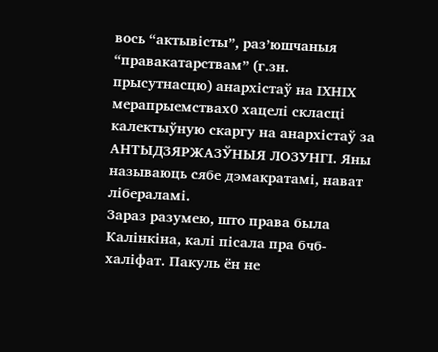вось “актывісты”, раз’юшчаныя “правакатарствам” (г.зн. прысутнасцю) анархістаў на ІХНІХ мерапрыемствах0 хацелі скласці калектыўную скаргу на анархістаў за АНТЫДЗЯРЖАЗЎНЫЯ ЛОЗУНГІ. Яны называюць сябе дэмакратамі, нават лібераламі.
Зараз разумею, што права была Калінкіна, калі пісала пра бчб-халіфат. Пакуль ён не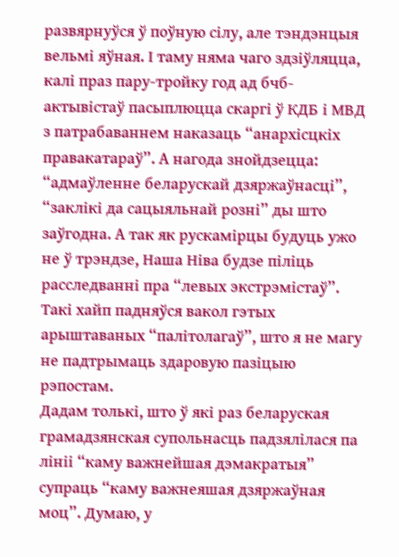развярнуўся ў поўную сілу, але тэндэнцыя вельмі яўная. І таму няма чаго здзіўляцца, калі праз пару-тройку год ад бчб-актывістаў пасыплюцца скаргі ў КДБ і МВД з патрабаваннем наказаць “анархісцкіх правакатараў”. А нагода знойдзецца: “адмаўленне беларускай дзяржаўнасці”, “заклікі да сацыяльнай розні” ды што заўгодна. А так як рускамірцы будуць ужо не ў трэндзе, Наша Ніва будзе піліць расследванні пра “левых экстрэмістаў”.
Такі хайп падняўся вакол гэтых арыштаваных “палітолагаў”, што я не магу не падтрымаць здаровую пазіцыю рэпостам.
Дадам толькі, што ў які раз беларуская грамадзянская супольнасць падзялілася па лініі “каму важнейшая дэмакратыя” супраць “каму важнеяшая дзяржаўная моц”. Думаю, у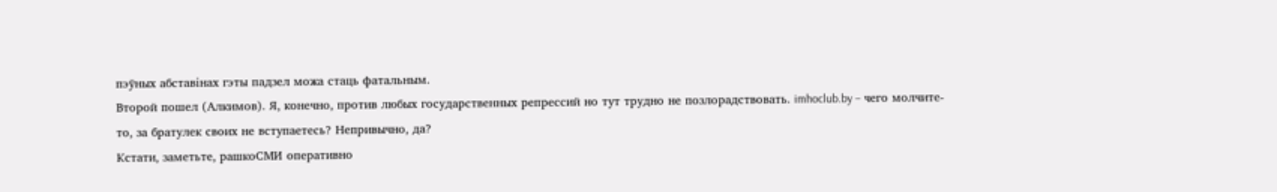пэўных абставінах гэты падзел можа стаць фатальным.
Второй пошел (Алкимов). Я, конечно, против любых государственных репрессий но тут трудно не позлорадствовать. imhoclub.by – чего молчите-то, за братулек своих не вступаетесь? Непривычно, да?
Кстати, заметьте, рашкоСМИ оперативно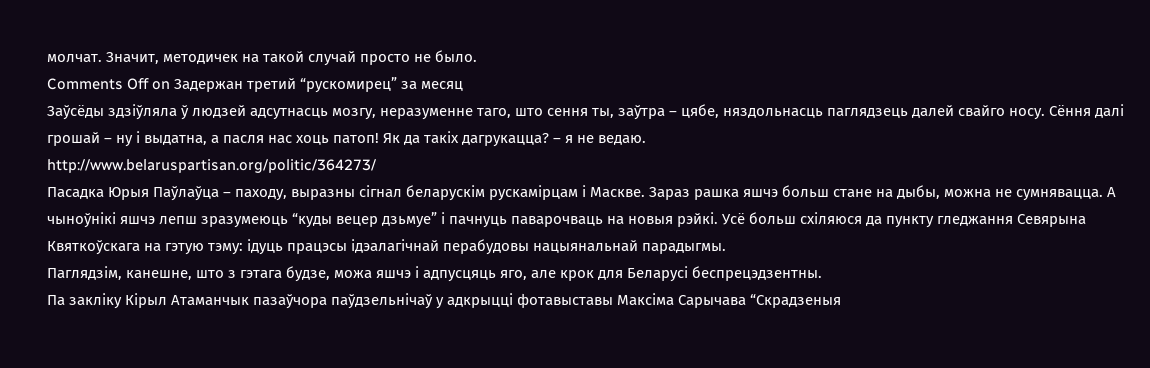молчат. Значит, методичек на такой случай просто не было.
Comments Off on Задержан третий “рускомирец” за месяц
Заўсёды здзіўляла ў людзей адсутнасць мозгу, неразуменне таго, што сення ты, заўтра – цябе, няздольнасць паглядзець далей свайго носу. Сёння далі грошай – ну і выдатна, а пасля нас хоць патоп! Як да такіх дагрукацца? – я не ведаю.
http://www.belaruspartisan.org/politic/364273/
Пасадка Юрыя Паўлаўца – паходу, выразны сігнал беларускім рускамірцам і Маскве. Зараз рашка яшчэ больш стане на дыбы, можна не сумнявацца. А чыноўнікі яшчэ лепш зразумеюць “куды вецер дзьмуе” і пачнуць паварочваць на новыя рэйкі. Усё больш схіляюся да пункту гледжання Севярына Квяткоўскага на гэтую тэму: ідуць працэсы ідэалагічнай перабудовы нацыянальнай парадыгмы.
Паглядзім, канешне, што з гэтага будзе, можа яшчэ і адпусцяць яго, але крок для Беларусі беспрецэдзентны.
Па закліку Кірыл Атаманчык пазаўчора паўдзельнічаў у адкрыцці фотавыставы Максіма Сарычава “Скрадзеныя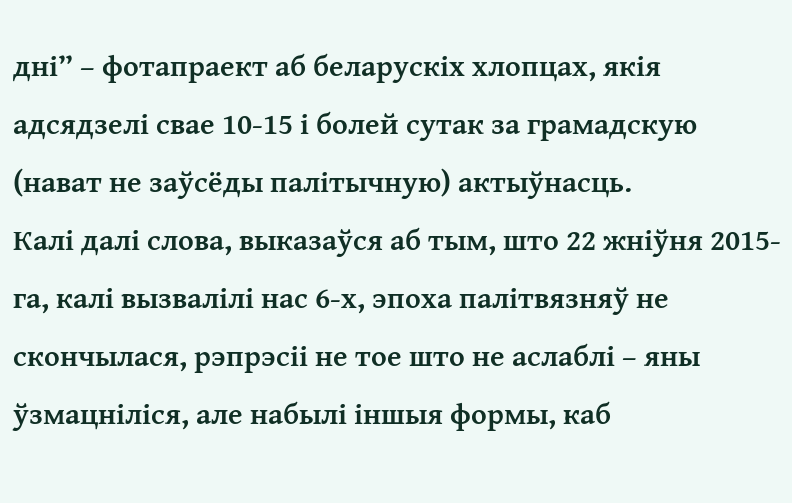дні” – фотапраект аб беларускіх хлопцах, якія адсядзелі свае 10-15 і болей сутак за грамадскую (нават не заўсёды палітычную) актыўнасць.
Калі далі слова, выказаўся аб тым, што 22 жніўня 2015-га, калі вызвалілі нас 6-х, эпоха палітвязняў не скончылася, рэпрэсіі не тое што не аслаблі – яны ўзмацніліся, але набылі іншыя формы, каб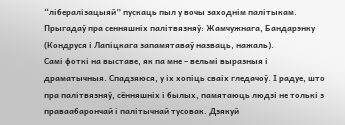“лібералізацыяй” пускаць пыл у вочы заходнім палітыкам. Прыгадаў пра сенняшніх палітвязняў: Жамчужнага, Бандарэнку (Кондруся і Лапіцкага запамятаваў назваць, нажаль).
Самі фоткі на выставе, як па мне – вельмі выразныя і драматычныя. Спадзяюся, у іх хопіць сваіх гледачоў. І радуе, што пра палітвязняў, сённяшніх і былых, памятаюць людзі не толькі з праваабарончай і палітычнай тусовак. Дзякуй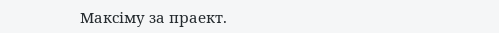Максіму за праект.